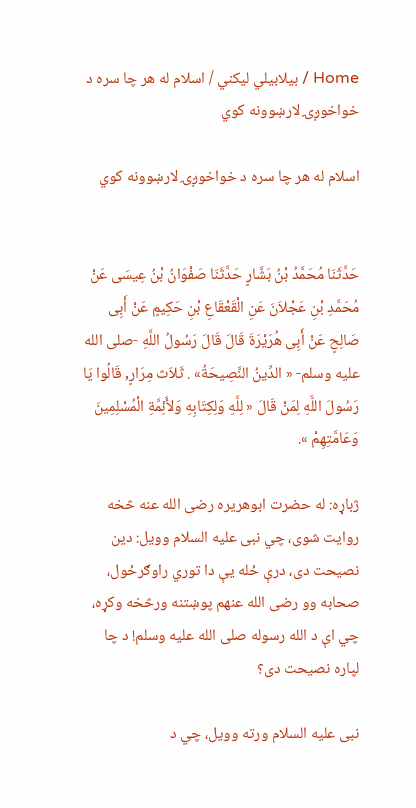Home / بیلابیلي لیکني / اسلام له هر چا سره د خواخوږۍ لارښوونه کوي

اسلام له هر چا سره د خواخوږۍ لارښوونه کوي


حَدَّثَنَا مُحَمَّدُ بْنُ بَشَّارٍ حَدَّثَنَا صَفْوَانُ بْنُ عِيسَى عَنْ مُحَمَّدِ بْنِ عَجْلاَنَ عَنِ الْقَعْقَاعِ بْنِ حَكِيمٍ عَنْ أَبِى صَالِحٍ عَنْ أَبِى هُرَيْرَةَ قَالَ قَالَ رَسُولُ اللَّهِ -صلى الله عليه وسلم- « الدِّينُ النَّصِيحَةُ» . ثَلاَث مِرَارٍ, قَالُوا يَا رَسُولَ اللَّهِ لِمَنْ قَالَ « لِلَّهِ وَلِكِتَابِهِ وَلأَئِمَّةِ الْمُسْلِمِينَ وَعَامَّتِهِمْ ».

ژباړه: له حضرت ابوهریره رضی الله عنه څخه روایت شوی، چي نبی علیه السلام وویل: دین نصيحت دی، درې ځله یې دا توري راوګرځول، صحابه وو رضی الله عنهم پوښتنه ورڅخه وکړه، چي اې د الله رسوله صلی الله علیه وسلم! د چا لپاره نصيحت دی؟

نبی علیه السلام ورته وویل، چي د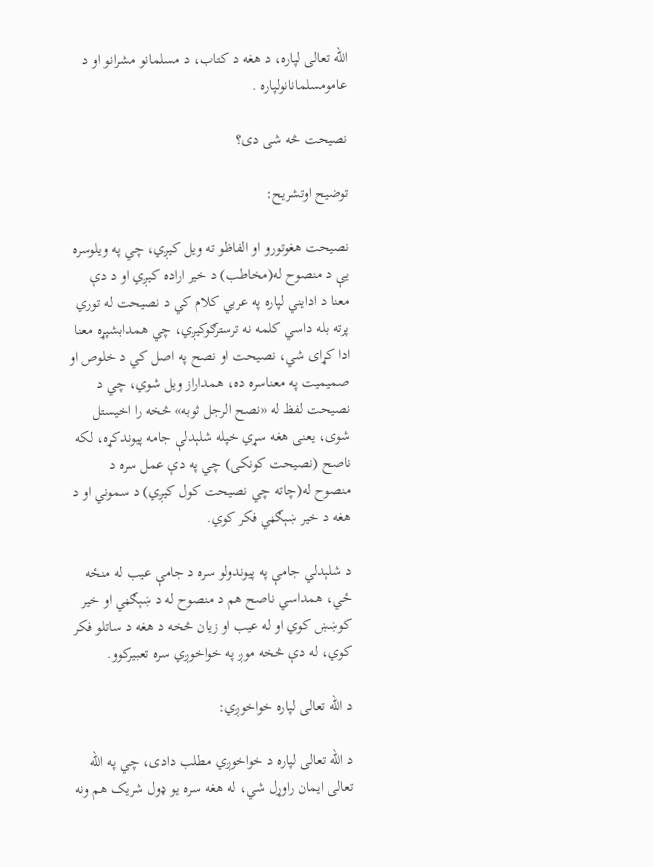الله تعالی لپاره، د هغه د کتاب، د مسلمانو مشرانو او د عامومسلمانانولپاره .

نصيحت څه شی دی؟

توضيح اوتشريح:

نصيحت هغوتورو او الفاظو ته ویل کيږي، چي په ويلوسره یې د منصوح له(مخاطب) د خیر اراده کيږي او د دې معنا د ادايني لپاره په عربي کلام کي د نصیحت له توري پرته بله داسي کلمه نه ترسترګوکيږي، چي همدابشپړه معنا ادا کړای شي، نصیحت او نصح په اصل کي د خلوص او صميميت په معناسره ده، همداراز ویل شوي، چي د نصيحت لفظ له «نصح الرجل ثوبه» څخه را اخیستل شوی، يعنی هغه سړي خپله شلېدلې جامه پیوندکړه، لکه ناصح (نصیحت کونکی) چي په دې عمل سره د منصوح له(چاته چي نصیحت کول کیږي) د سموني او د هغه د خير ښېګڼي فکر کوي.

د شلېدلي جامې په پیوندولو سره د جامې عيب له منځه ځي، همداسي ناصح هم د منصوح له د ښېګڼي او خیر کوښښ کوي او له عيب او زيان څخه د هغه د ساتلو فکر کوي، له دې څخه موږ په خواخوږي سره تعبيرکوو.

د الله تعالی لپاره خواخوږي:

د الله تعالی لپاره د خواخوږي مطلب دادی، چي په الله تعالی ايمان راوړل شي، له هغه سره يو ډول شریک هم ونه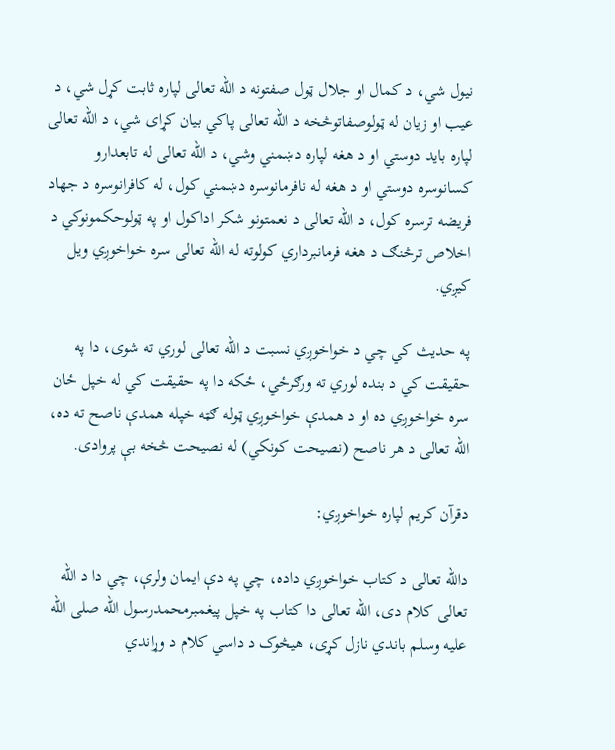نيول شي، د کمال او جلال ټول صفتونه د الله تعالی لپاره ثابت کړل شي، د عيب او زيان له ټولوصفاتوڅخه د الله تعالی پاکي بیان کړای شي، د الله تعالی لپاره بايد دوستي او د هغه لپاره دښمني وشي، د الله تعالی له تابعدارو کسانوسره دوستي او د هغه له نافرمانوسره دښمني کول، له کافرانوسره د جهاد فريضه ترسره کول، د الله تعالی د نعمتونو شکر اداکول او په ټولوحکمونوکي د اخلاص ترڅنګ د هغه فرمانبرداري کولوته له الله تعالی سره خواخوږي ویل کيږي.

په حدیث کي چي د خواخوږي نسبت د الله تعالی لوري ته شوی، دا په حقيقت کي د بنده لوري ته ورګرځي، ځکه دا په حقيقت کي له خپل ځان سره خواخوږي ده او د همدې خواخوږي ټوله ګټه خپله همدې ناصح ته ده، الله تعالی د هر ناصح (نصيحت کونکي) له نصيحت څخه بې پروادی.

دقرآن کريم لپاره خواخوږي:

دالله تعالی د کتاب خواخوږي داده، چي په دې ايمان ولرې، چي دا د الله تعالی کلام دی، الله تعالی دا کتاب په خپل پيغمبرمحمدرسول الله صلی الله علیه وسلم باندي نازل کړی، هيڅوک د داسي کلام د وړاندي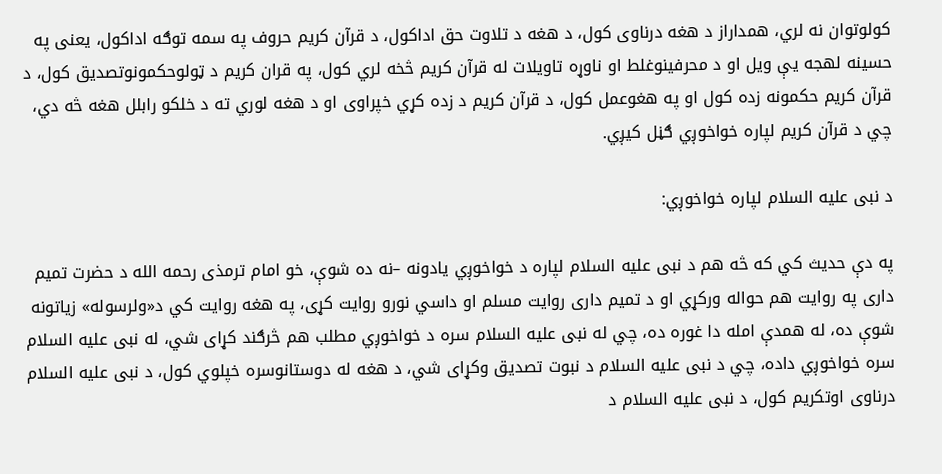کولوتوان نه لري، همداراز د هغه درناوی کول، د هغه د تلاوت حق اداکول، د قرآن کریم حروف په سمه توګه اداکول، یعنی په حسینه لهجه یې ویل او د محرفينوغلط او ناوړه تاويلات له قرآن کریم څخه لري کول، په قران کریم د ټولوحکمونوتصديق کول، د قرآن کریم حکمونه زده کول او په هغوعمل کول، د قرآن کريم د زده کړي خپراوی او د هغه لوري ته د خلکو رابلل هغه څه دي، چي د قرآن کریم لپاره خواخوږي ګڼل کيږي.

د نبی عليه السلام لپاره خواخوږي:

په دې حدیث کي که څه هم د نبی عليه السلام لپاره د خواخوږي يادونه –نه ده شوې، خو امام ترمذی رحمه الله د حضرت تميم داری په روایت هم حواله ورکړي او د تمیم داری روایت مسلم او داسي نورو روایت کړی، په هغه روایت کي د«ولرسوله» زياتونه شوې ده، له همدې امله دا غوره ده، چي له نبی عليه السلام سره د خواخوږي مطلب هم څرګند کړای شي، له نبی عليه السلام سره خواخوږي داده، چي د نبی عليه السلام د نبوت تصديق وکړای شي، د هغه له دوستانوسره خپلوي کول، د نبی عليه السلام درناوی اوتکریم کول، د نبی علیه السلام د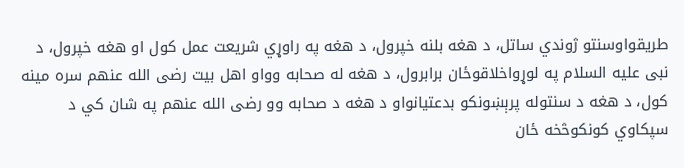طريقواوسنتو ژوندي ساتل، د هغه بلنه خپرول، د هغه په راوړي شريعت عمل کول او هغه خپرول، د نبی عليه السلام په لوړواخلاقوځان برابرول، د هغه له صحابه وواو اهل بیت رضی الله عنهم سره مينه کول، د هغه د سنتوله پرېښونکو بدعتیانواو د هغه د صحابه وو رضی الله عنهم په شان کي د سپکاوي کونکوڅخه ځان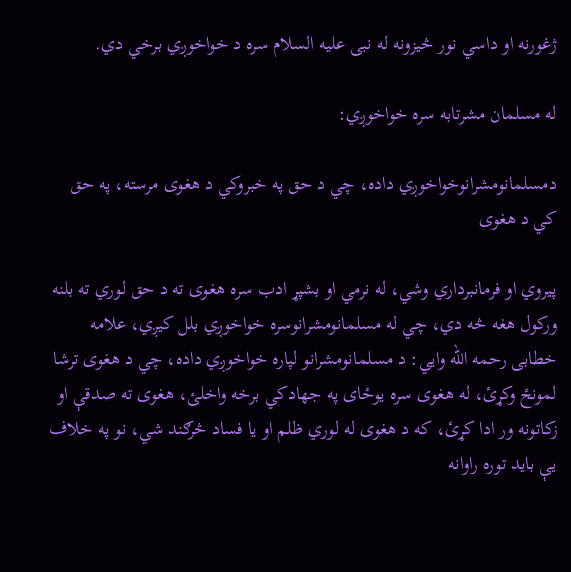ژغورنه او داسي نور څیزونه له نبی علیه السلام سره د خواخوږي برخي دي.

له مسلمان مشرتابه سره خواخوږي:

دمسلمانومشرانوخواخوږي داده، چي د حق په خبروکي د هغوی مرسته، په حق کي د هغوی

پيروي او فرمانبرداري وشي، له نرمي او بشپړ ادب سره هغوی ته د حق لوري ته بلنه ورکول هغه څه دي، چي له مسلمانومشرانوسره خواخوږي بلل کيږي، علامه خطابی رحمه الله وايي: د مسلمانومشرانو لپاره خواخوږي داده، چي د هغوی ترشا لمونځ وکړئ، له هغوی سره يوځای په جهادکي برخه واخلئ، هغوی ته صدقې او زکاتونه ور ادا کړئ، که د هغوی له لوري ظلم او يا فساد څرګند شي، نو په خلاف یې باید توره راوانه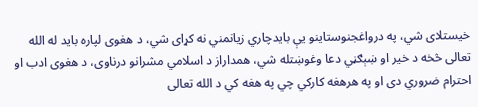خيستلای شي، په درواغجنوستاينو یې بايدچاري زيانمني نه کړای شي، د هغوی لپاره بايد له الله تعالی څخه د خیر او ښېګڼي دعا وغوښتله شي، همداراز د اسلامي مشرانو درناوی، د هغوی ادب او احترام ضروري دی او په هرهغه کارکي چي په هغه کي د الله تعالی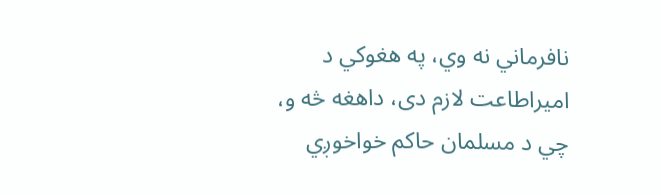نافرماني نه وي، په هغوکي د امیراطاعت لازم دی، داهغه څه و، چي د مسلمان حاکم خواخوږي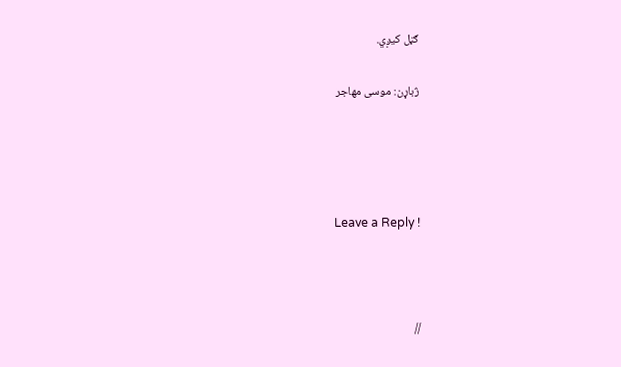ګڼل کيږي.

ژباړن: موسی مهاجر




Leave a Reply !



//